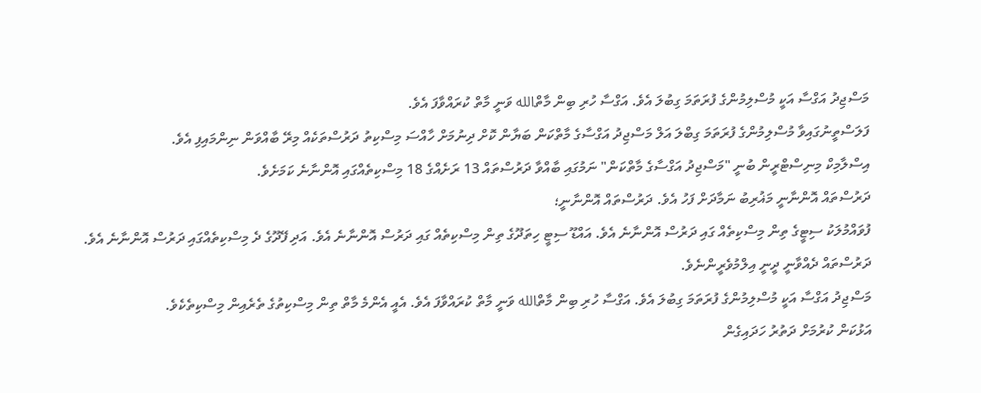މަސްޖިދު އަގްސާ އަކީ މުސްލިމުންގެ ފުރަތަމަ ގިބުލަ އެވެ. އަގްސާ ހުރި ބިން މާތްالله ވަނީ މާތް ކުރައްވާފަ އެވެ.
ފަލަސްތީނުގައިވާ މުސްލިމުންގެ ފުރަތަމަ ގިބްލަ އަލް މަސްޖިދު އަގްސާގެ މާތްކަން ބަޔާން ކޮށް ދިނުމަށް ހާއްސަ މިސްކިތު ދަރުސްތަކެއް މިރޭ ބާއްވަން ނިންމައިފި އެވެ.
އިސްލާމިކް މިނިސްޓްރީން ބުނީ "މަސްޖިދު އަގްސާގެ މާތްކަން" ނަމުގައި ބާއްވާ ދަރުސްތައް 13 ރަށެއްގެ 18 މިސްކިތެއްގައި އޮންނާނެ ކަމަށެވެ.
ދަރުސްތައް އޮންނާނީ މަޣުރިބު ނަމާދަށް ފަހު އެވެ. ދަރުސްތައް އޮންނާނީ؛
ފުވައްމުލަކު ސިޓީގެ ތިން މިސްކިތެއް ގައި ދަރުސް އޮންނާނެ އެވެ. އައްޑޫ ސިޓީ ހިތަދޫގެ ތިން މިސްކިތެއް ގައި ދަރުސް އޮންނާނެ އެވެ. އަދި ފޭދޫގެ ދެ މިސްކިތެއްގައި ދަރުސް އޮންނާނެ އެވެ.
ދަރުސްތައް ދެއްވާނީ ދީނީ އިލްމުވެރީންނެވެ.
މަސްޖިދު އަގްސާ އަކީ މުސްލިމުންގެ ފުރަތަމަ ގިބުލަ އެވެ. އަގްސާ ހުރި ބިން މާތްالله ވަނީ މާތް ކުރައްވާފަ އެވެ. އެއީ އެންމެ މާތް ތިން މިސްކިތުގެ ތެރެއިން މިސްކިތެކެވެ.
އަޅުކަން ކުރުމަށް ދަތުރު ހަދައިގެން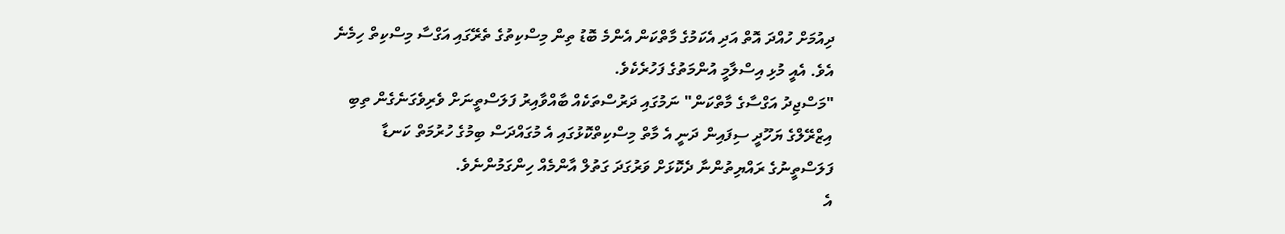ދިއުމަށް ހުއްދަ އޮތް އަދި އެކަމުގެ މާތްކަން އެންމެ ބޮޑު ތިން މިސްކިތުގެ ތެރޭގައި އަގްސާ މިސްކިތް ހިމެނެ އެވެ. އެއީ މުޅި އިސްލާމީ އުންމަތުގެ ފަހުރެކެވެ.
"މަސްޖިދު އަގްސާގެ މާތްކަން" ނަމުގައި ދަރުސްތަކެއް ބާއްވާއިރު ފަލަސްތީނަށް ވެރިވެގަނެގެން ތިބި އިޒްރޭލްގެ ޔަހޫދީ ސިފައިން ދަނީ އެ މާތް މިސްކިތްކޮޅުގައި އެ މުގައްދަސް ބިމުގެ ހުރުމަތް ކަނޑާ ފަލަސްތީނުގެ ރައްޔިތުންނާ ދެކޮޅަށް ވަރުގަދަ ގަތުލް އާންމެއް ހިންގަމުންނެވެ.
އެ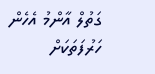ގަތުލް އާންމު އެހެން ހަރުފަތަކަށް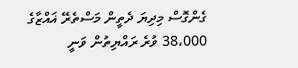ގެންގޮސް މިދިޔަ ދެތީން މަސްތެރޭ ޣައްޒާގެ 38،000 ވުރެ ރައްޔިތުން ވަނީ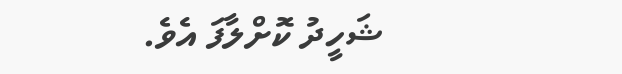ޝަހީދު ކޮށްލާފަ އެވެ.